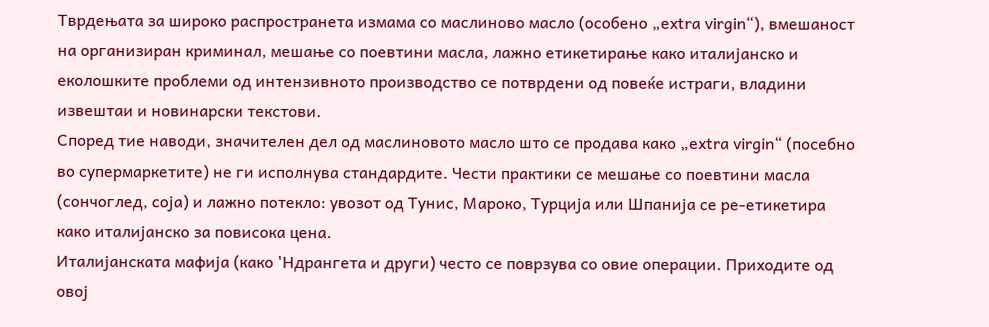Тврдењата за широко распространета измама со маслиново масло (особено „extra virgin“), вмешаност на организиран криминал, мешање со поевтини масла, лажно етикетирање како италијанско и еколошките проблеми од интензивното производство се потврдени од повеќе истраги, владини извештаи и новинарски текстови.
Според тие наводи, значителен дел од маслиновото масло што се продава како „extra virgin“ (посебно во супермаркетите) не ги исполнува стандардите. Чести практики се мешање со поевтини масла (сончоглед, соја) и лажно потекло: увозот од Тунис, Мароко, Турција или Шпанија се ре-етикетира како италијанско за повисока цена.
Италијанската мафија (како 'Ндрангета и други) често се поврзува со овие операции. Приходите од овој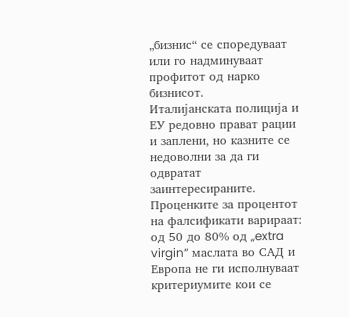„бизнис“ се споредуваат или го надминуваат профитот од нарко бизнисот.
Италијанската полиција и ЕУ редовно прават рации и заплени, но казните се недоволни за да ги одвратат заинтересираните.
Проценките за процентот на фалсификати варираат: од 50 до 80% од „extra virgin“ маслата во САД и Европа не ги исполнуваат критериумите кои се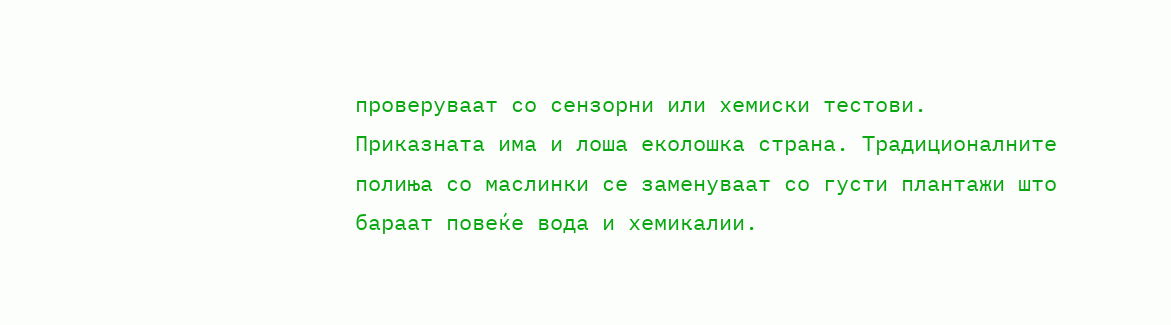проверуваат со сензорни или хемиски тестови.
Приказната има и лоша еколошка страна. Традиционалните полиња со маслинки се заменуваат со густи плантажи што бараат повеќе вода и хемикалии.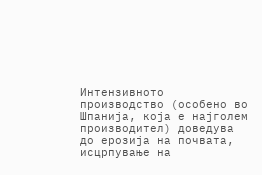Интензивното производство (особено во Шпанија, која е најголем производител) доведува до ерозија на почвата, исцрпување на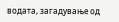водата, загадување од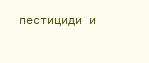пестициди и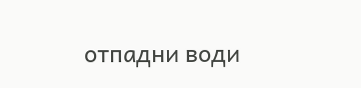отпадни води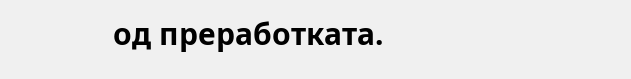од преработката.